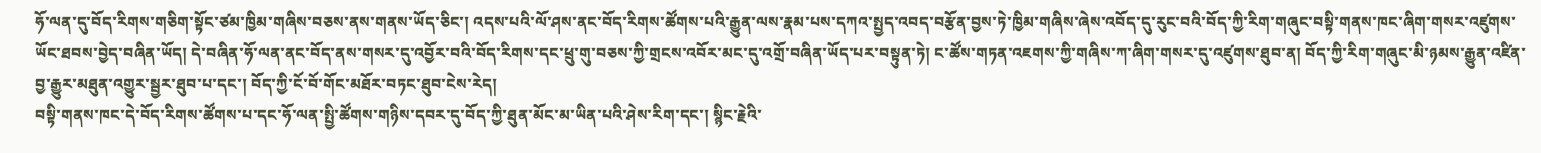ཧོ་ལན་དུ་བོད་རིགས་གཅིག་སྟོང་ཙམ་ཁྱིམ་གཞིས་བཅས་ནས་གནས་ཡོད་ཅིང་། འདས་པའི་ལོ་ཤས་ནང་བོད་རིགས་ཚོགས་པའི་རྒྱུན་ལས་རྣམ་པས་དཀའ་སྤྱད་འབད་བརྩོན་བྱས་ཏེ་ཁྱིམ་གཞིས་ཞེས་འབོད་དུ་རུང་བའི་བོད་ཀྱི་རིག་གཞུང་བསྟི་གནས་ཁང་ཞིག་གསར་འཛུགས་ཡོང་ཐབས་བྱེད་བཞིན་ཡོད། དེ་བཞིན་ཧོ་ལན་ནང་བོད་ནས་གསར་དུ་འབྱོར་བའི་བོད་རིགས་དང་ཕྲུ་གུ་བཅས་ཀྱི་གྲངས་འབོར་མང་དུ་འགྲོ་བཞིན་ཡོད་པར་བསྟུན་ཏེ། ང་ཚོས་གཏན་འཇགས་ཀྱི་གཞིས་ཀ་ཞིག་གསར་དུ་འཛུགས་ཐུབ་ན། བོད་ཀྱི་རིག་གཞུང་མི་ཉམས་རྒྱུན་འཛིན་བྱ་རྒྱུར་མཐུན་འགྱུར་སྦྱར་ཐུབ་པ་དང་། བོད་ཀྱི་ངོ་བོ་གོང་མཐོར་བཏང་ཐུབ་ངེས་རེད།
བསྟི་གནས་ཁང་དེ་བོད་རིགས་ཚོགས་པ་དང་ཧོ་ལན་སྤྱི་ཚོགས་གཉིས་དབར་དུ་བོད་ཀྱི་ཐུན་མོང་མ་ཡིན་པའི་ཤེས་རིག་དང་། སྙིང་རྗེའི་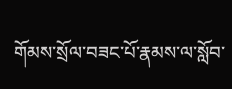གོམས་སྲོལ་བཟང་པོ་རྣམས་ལ་སློབ་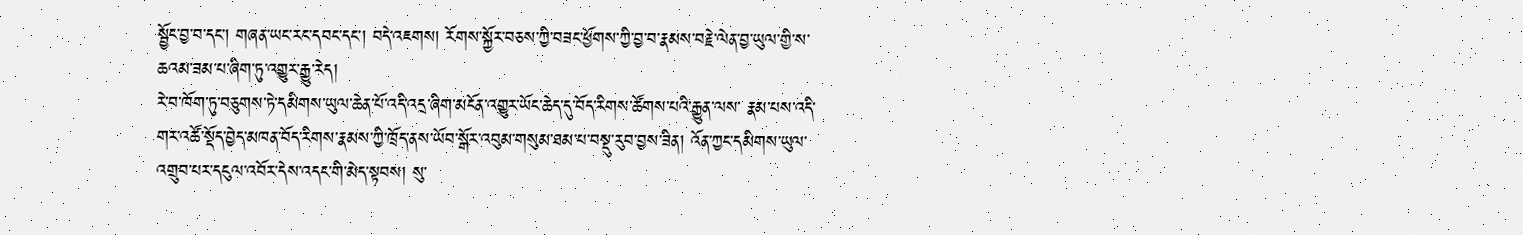སྦྱོང་བྱ་བ་དང་། གཞན་ཡང་རང་དབང་དང་། བདེ་འཇགས། རོགས་སྐྱོར་བཅས་ཀྱི་བཟང་ཕྱོགས་ཀྱི་བྱ་བ་རྣམས་བརྗེ་ལེན་བྱ་ཡུལ་གྱི་ས་ཆའམ་ཟམ་པ་ཞིག་ཏུ་འགྱུར་རྒྱུ་རེད།
རེ་བ་ཁོག་ཏུ་བཅུགས་ཏེ་དམིགས་ཡུལ་ཆེན་པོ་འདི་འདྲ་ཞིག་མངོན་འགྱུར་ཡོང་ཆེད་དུ་བོད་རིགས་ཚོགས་པའི་རྒྱུན་ལས་ རྣམ་པས་འདི་གར་འཚོ་སྡོད་བྱེད་མཁན་བོད་རིགས་རྣམས་ཀྱི་ཁྲོད་ནས་ཡོབ་སྒོར་འབུམ་གསུམ་ཐམ་པ་བསྡུ་རུབ་བྱས་ཟིན། འོན་ཀྱང་དམིགས་ཡུལ་འགྲུབ་པར་དངུལ་འབོར་དེས་འདང་གི་མེད་སྟབས། སུ་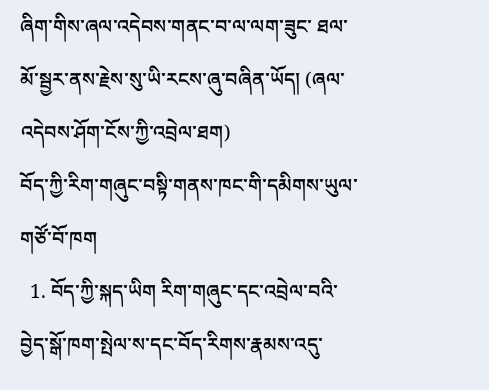ཞིག་གིས་ཞལ་འདེབས་གནང་བ་ལ་ལག་ཟུང་ ཐལ་མོ་སྦྱར་ནས་རྗེས་སུ་ཡི་རངས་ཞུ་བཞིན་ཡོད། (ཞལ་འདེབས་ཤོག་ངོས་ཀྱི་འབྲེལ་ཐག)
བོད་ཀྱི་རིག་གཞུང་བསྟི་གནས་ཁང་གི་དམིགས་ཡུལ་གཙོ་བོ་ཁག
  1. བོད་ཀྱི་སྐད་ཡིག རིག་གཞུང་དང་འབྲེལ་བའི་བྱེད་སྒོ་ཁག་སྤེལ་ས་དང་བོད་རིགས་རྣམས་འདུ་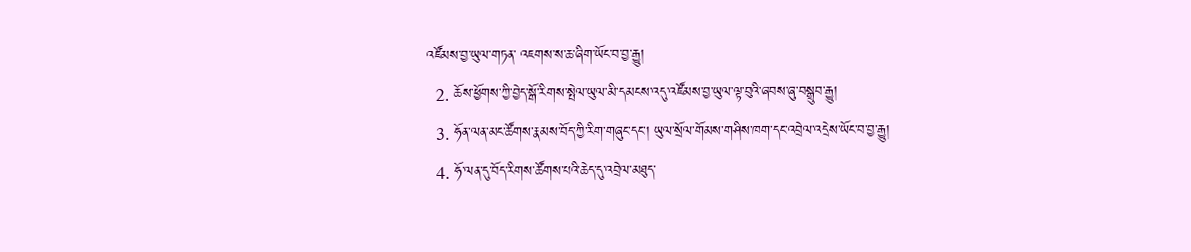འཛོམས་བྱ་ཡུལ་གཏན་ འཇགས་ས་ཆ་ཞིག་ཡོང་བ་བྱ་རྒྱུ།
  2. ཆོས་ཕྱོགས་ཀྱི་བྱེད་སྒོ་རིགས་སྤེལ་ཡུལ་མི་དམངས་འདུ་འཛོམས་བྱ་ཡུལ་ལྟ་བུའི་ཞབས་ཞུ་བསྒྲུབ་རྒྱུ།
  3. ཧོན་ལན་མང་ཚོགས་རྣམས་བོད་ཀྱི་རིག་གཞུང་དང་། ཡུལ་སྲོལ་གོམས་གཤིས་ཁག་དང་འབྲེལ་འདྲེས་ཡོང་བ་བྱ་རྒྱུ།
  4. ཧོ་ལན་དུ་བོད་རིགས་ཚོགས་པའི་ཆེད་དུ་འབྲེལ་མཐུད་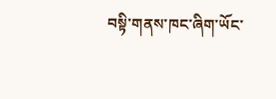བསྟི་གནས་ཁང་ཞིག་ཡོང་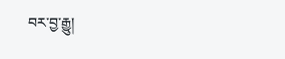བར་བྱ་རྒྱུ།